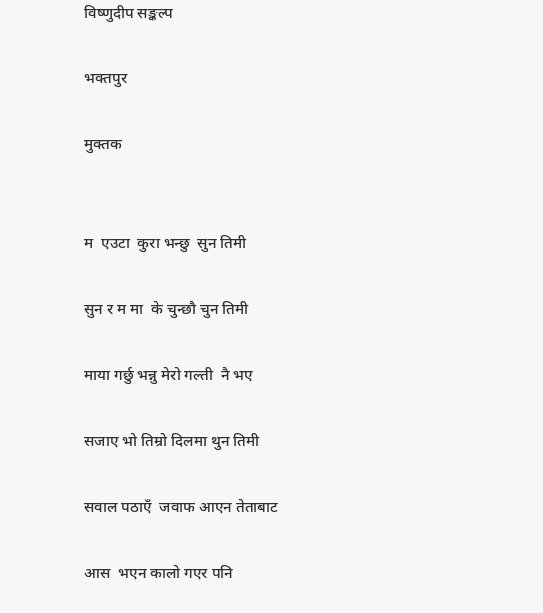विष्णुदीप सङ्कल्प

भक्तपुर

मुक्तक


म  एउटा  कुरा भन्छु  सुन तिमी

सुन र म मा  के चुन्छौ चुन तिमी

माया गर्छु भन्नु मेरो गल्ती  नै भए

सजाए भो तिम्रो दिलमा थुन तिमी

सवाल पठाएँ  जवाफ आएन तेताबाट

आस  भएन कालो गएर पनि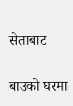सेताबाट

बाउको घरमा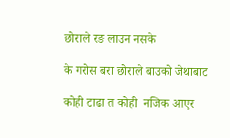छोराले रङ लाउन नसके

के गरोस बरा छोराले बाउको जेथाबाट

कोही टाढा त कोही  नजिक आएर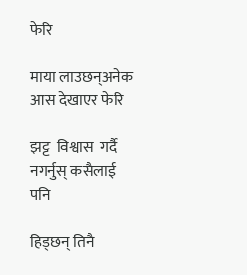फेरि

माया लाउछन्अनेक आस देखाएर फेरि

झट्ट  विश्वास  गर्दै नगर्नुस् कसैलाई पनि

हिड्छन् तिनै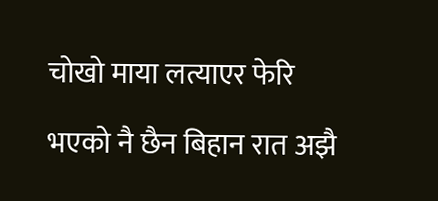चोखो माया लत्याएर फेरि

भएको नै छैन बिहान रात अझै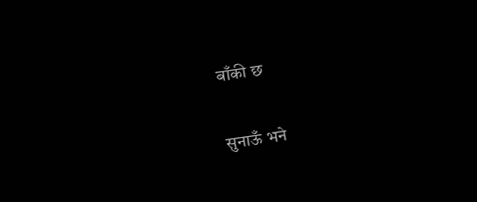बाँकी छ

सुनाऊँ भने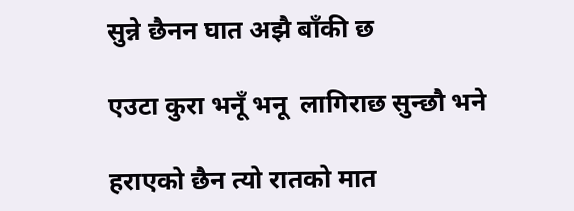सुन्ने छैनन घात अझै बाँकी छ

एउटा कुरा भनूँ भनू  लागिराछ सुन्छौ भने

हराएको छैन त्यो रातको मात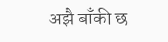अझै बाँकी छ